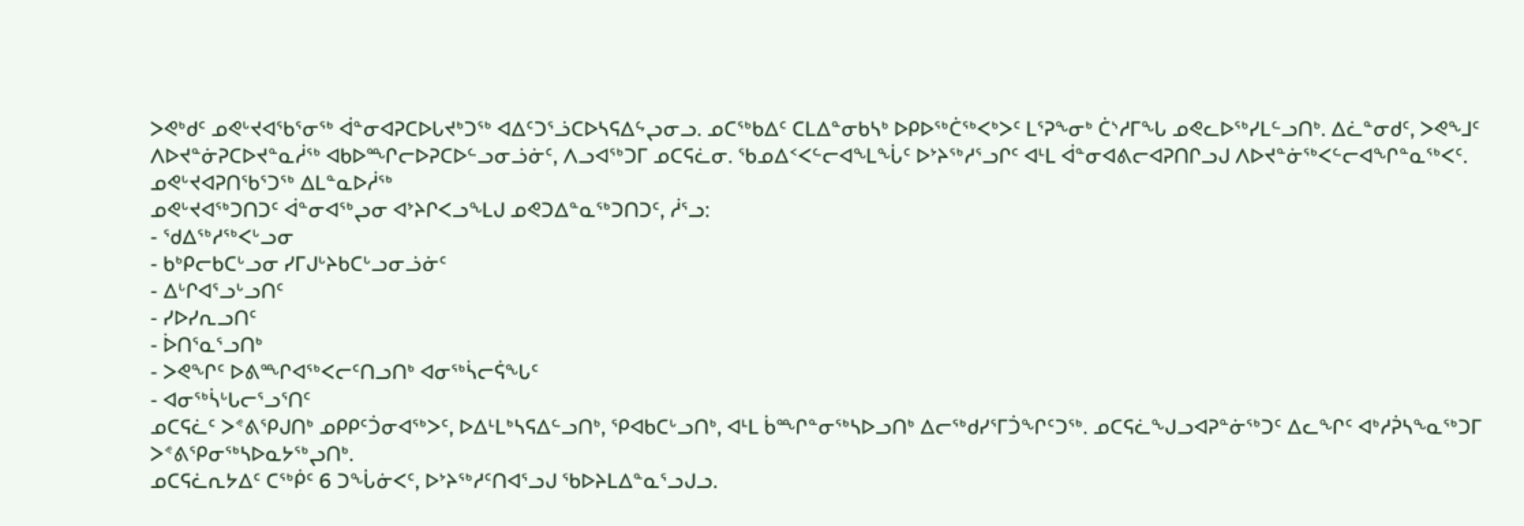ᐳᕙᒃᑯᑦ ᓄᕙᒡᔪᐊᖃᕐᓂᖅ ᐋᓐᓂᐊᕈᑕᐅᒐᔪᒃᑐᖅ ᐊᐃᑦᑐᕐᓘᑕᐅᓴᕋᐃᖦᖢᓂᓗ. ᓄᑕᖅᑲᐃᑦ ᑕᒪᐃᓐᓂᑲᓴᒃ ᐅᑭᐅᖅᑖᖅᐸᒃᐳᑦ ᒪᕐᕈᖕᓂᒃ ᑖᔅᓱᒥᖓ ᓄᕙᓚᐅᖅᓯᒪᓪᓗᑎᒃ. ᐃᓛᓐᓂᑯᑦ, ᐳᕙᖕᒧᑦ ᐱᐅᔪᓐᓃᕈᑕᐅᔪᓐᓇᓲᖅ ᐊᑲᐅᙱᓕᐅᕈᑕᐅᓪᓗᓂᓘᓃᑦ, ᐱᓗᐊᖅᑐᒥ ᓄᑕᕋᓛᓂ. ᖃᓄᐃᑉᐸᓪᓕᐊᖕᒪᖔᑦ ᐅᔾᔨᖅᓱᕐᓗᒋᑦ ᐊᒻᒪ ᐋᓐᓂᐊᕕᓕᐊᕈᑎᒋᓗᒍ ᐱᐅᔪᓐᓃᖅᐸᓪᓕᐊᖏᓐᓇᖅᐸᑦ.
ᓄᕙᒡᔪᐊᕈᑎᖃᕐᑐᖅ ᐃᒪᓐᓇᐅᓲᖅ
ᓄᕙᒡᔪᐊᖅᑐᑎᑐᑦ ᐋᓐᓂᐊᖅᖢᓂ ᐊᔾᔨᒋᐸᓗᖕᒪᒍ ᓄᕙᑐᐃᓐᓇᖅᑐᑎᑐᑦ, ᓲᕐᓗ:
- ᖁᐃᖅᓱᖅᐸᒡᓗᓂ
- ᑲᒃᑭᓕᑲᑕᒡᓗᓂ ᓯᒥᒍᒡᔨᑲᑕᒡᓗᓂᓘᓃᑦ
- ᐃᒡᒋᐊᕐᓗᒡᓗᑎᑦ
- ᓯᐅᓯᕆᓗᑎᑦ
- ᐆᑎᕐᓇᕐᓗᑎᒃ
- ᐳᕙᖏᑦ ᐅᕕᙱᐊᖅᐸᓕᑦᑎᓗᑎᒃ ᐊᓂᖅᓵᓕᕌᖓᑦ
- ᐊᓂᖅᓵᒡᒐᓕᕐᓗᕐᑎᑦ
ᓄᑕᕋᓛᑦ ᐳᕝᕕᕿᒍᑎᒃ ᓄᑭᑭᑦᑑᓂᐊᖅᐳᑦ, ᐅᐃᒻᒪᒃᓴᕋᐃᓪᓗᑎᒃ, ᕿᐊᑲᑕᒡᓗᑎᒃ, ᐊᒻᒪ ᑳᙱᓐᓂᖅᓴᐅᓗᑎᒃ ᐃᓕᖅᑯᓯᕐᒥᑑᖏᑦᑐᖅ. ᓄᑕᕋᓛᖑᓗᐊᕈᓐᓃᖅᑐᑦ ᐃᓚᖏᑦ ᐊᒃᓱᕉᓴᖕᓇᖅᑐᒥ ᐳᕝᕕᕿᓂᖅᓴᐅᓇᔭᖅᖢᑎᒃ.
ᓄᑕᕋᓛᕆᔭᐃᑦ ᑕᖅᑮᑦ 6 ᑐᖔᓃᐸᑦ, ᐅᔾᔨᖅᓱᑦᑎᐊᕐᓗᒍ ᖃᐅᔨᒪᐃᓐᓇᕐᓗᒍᓗ.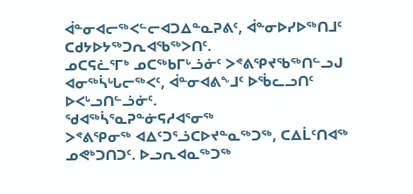ᐋᓐᓂᐊᓕᖅᐸᓪᓕᐊᑐᐃᓐᓇᕈᕕᑦ, ᐋᓐᓂᐅᓯᐅᖅᑎᒧᑦ ᑕᑯᔭᐅᔭᖅᑐᕆᐊᖃᖅᐳᑎᑦ.
ᓄᑕᕋᓛᕐᒥᒃ ᓄᑕᖅᑲᒥᒡᓘᓃᑦ ᐳᕝᕕᕿᔪᖃᖅᑎᓪᓗᒍ ᐊᓂᖅᓵᒡᒐᓕᖅᐸᑦ, ᐋᓐᓂᐊᕕᖕᒧᑦ ᐅᖄᓚᓗᑎᑦ ᐅᐸᒡᓗᑎᓪᓘᓃᑦ.
ᖁᐊᖅᓵᕐᓇᕈᓐᓃᕋᓱᐊᕐᓂᖅ
ᐳᕝᕕᕿᓂᖅ ᐊᐃᑦᑐᕐᓘᑕᐅᔪᓐᓇᖅᑐᖅ, ᑕᐃᒫᑦᑎᐊᖅ ᓄᕙᒃᑐᑎᑐᑦ. ᐅᓗᕆᐊᓇᖅᑐᖅ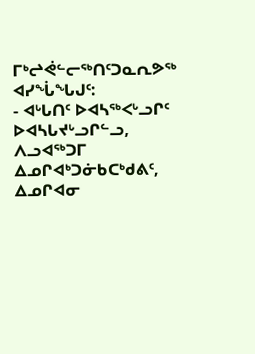ᒥᒃᖠᕚᓪᓕᖅᑎᑦᑐᓇᕆᕗᖅ ᐊᓯᖔᖓᒍᑦ:
- ᐊᒡᒐᑎᑦ ᐅᐊᓴᖅᐸᒡᓗᒋᑦ ᐅᐊᓴᒐᔪᒡᓗᒋᓪᓗ, ᐱᓗᐊᖅᑐᒥ ᐃᓄᒋᐊᒃᑐᓃᑲᑕᒃᑯᕕᑦ, ᐃᓄᒋᐊᓂ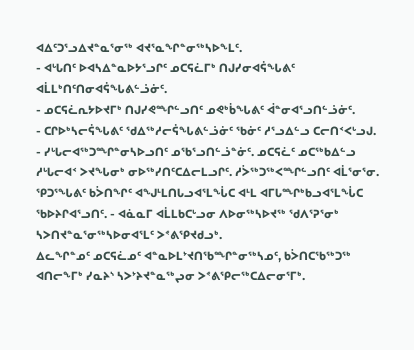ᐊᐃᑦᑐᕐᓗᐃᔪᓐᓇᕐᓂᖅ ᐊᔪᕐᓇᖏᓐᓂᖅᓴᐅᖕᒪᑦ.
- ᐊᒡᒐᑎᑦ ᐅᐊᓴᐃᓐᓇᐅᔭᕐᓗᒋᑦ ᓄᑕᕋᓛᒥᒃ ᑎᒍᓯᓂᐊᕌᖓᕕᑦ ᐊᒫᒪᒃᑎᑦᑎᓂᐊᕌᖓᕕᓪᓘᓃᑦ.
- ᓄᑕᕋᓛᕆᔭᐅᔪᒥᒃ ᑎᒍᓯᕙᙱᓪᓗᑎᑦ ᓄᕙᒃᑳᖓᕕᑦ ᐋᓐᓂᐊᕐᓗᑎᓪᓘᓃᑦ.
- ᑕᒋᐅᒃᓴᓕᕌᖓᕕᑦ ᖁᐃᖅᓱᓕᕌᖓᕕᓪᓘᓃᑦ ᖃᓃᑦ ᓱᕐᓗᐃᓪᓗ ᑕᓕᑎᑉᐸᒡᓗᒍ.
- ᓯᒡᒐᓕᐊᖅᑐᙱᓐᓂᓴᐅᓗᑎᑦ ᓄᖃᕐᓗᑎᓪᓘᓐᓃᑦ. ᓄᑕᕋᓛᑦ ᓄᑕᖅᑲᐃᓪᓗ ᓱᒡᒐᓕᐊᑉ ᐳᔪᖓᓂᒃ ᓂᐅᖅᓯᑎᑦᑕᐃᓕᒪᓗᒋᑦ. ᓱᐴᖅᑐᖅᐸᙱᓪᓗᑎᑦ ᐊᒫᕐᓂᕐᓂ.
ᕿᑐᕐᖓᕕᑦ ᑲᐴᑎᖏᑦ ᐊᖑᒻᒪᑎᒐᓗᐊᕐᒪᖔᑕ ᐊᒻᒪ ᐊᒥᒐᙱᒃᑲᓗᐊᕐᒪᖔᑕ ᖃᐅᔨᒋᐊᕐᓗᑎᑦ. - ᐊᓈᓇᒥ ᐊᒫᒪᑲᑕᒡᓗᓂ ᐱᐅᓂᖅᓴᐅᔪᖅ ᖁᐱᕐᕈᕐᓂᒃ ᓴᐳᑎᔪᓐᓇᕐᓂᖅᓴᐅᓂᐊᕐᒪᑦ ᐳᕝᕕᕿᔪᑯᓗᒃ.
ᐃᓚᖏᓐᓄᑦ ᓄᑕᕋᓛᓄᑦ ᐊᓐᓇᐅᒪᔾᔪᑎᖃᙱᓐᓂᖅᓴᓄᑦ, ᑲᐴᑎᑕᖃᖅᑐᖅ ᐊᑎᓕᖕᒥᒃ ᓯᓇᔨᔅ ᓴᐳᔾᔨᔪᓐᓇᖅᖢᓂ ᐳᕝᕕᕿᓕᖅᑕᐃᓕᓂᕐᒥᒃ.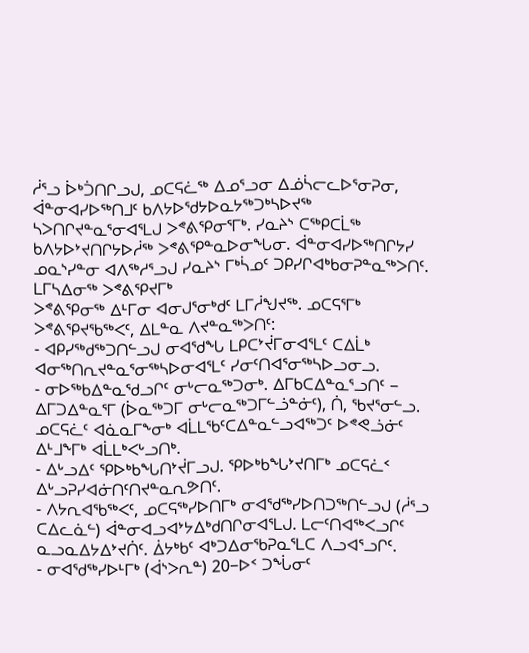ᓲᕐᓗ ᐆᒃᑑᑎᒋᓗᒍ, ᓄᑕᕋᓛᖅ ᐃᓄᕐᓗᓂ ᐃᓅᓵᓕᓚᐅᕐᓂᕈᓂ, ᐋᓐᓂᐊᓯᐅᖅᑎᒧᑦ ᑲᐱᔭᐅᖁᔭᐅᓇᔭᖅᑐᒃᓴᐅᔪᖅ ᓴᐳᑎᒋᔪᓐᓇᕐᓂᐊᕐᒪᒍ ᐳᕝᕕᕿᓂᕐᒥᒃ. ᓯᓇᔨᔅ ᑕᖅᑭᑕᒫᖅ ᑲᐱᔭᐅᔾᔪᑎᒋᔭᐅᓲᖅ ᐳᕝᕕᕿᓐᓇᐅᓂᖓᓂ. ᐋᓐᓂᐊᓯᐅᖅᑎᒋᔭᓯ ᓄᓇᔅᓯᓐᓂ ᐊᐱᖅᓱᕐᓗᒍ ᓯᓇᔨᔅ ᒥᒃᓵᓄᑦ ᑐᑭᓯᒋᐊᒃᑲᓂᕈᓐᓇᖅᐳᑎᑦ.
ᒪᒥᓴᐃᓂᖅ ᐳᕝᕕᕿᔪᒥᒃ
ᐳᕝᕕᕿᓂᖅ ᐃᒻᒥᓂ ᐊᓂᒍᕐᓂᒃᑯᑦ ᒪᒥᓲᖑᔪᖅ. ᓄᑕᕋᕐᒥᒃ ᐳᕝᕕᕿᔪᖃᖅᐸᑦ, ᐃᒪᓐᓇ ᐱᔪᓐᓇᖅᐳᑎᑦ:
- ᐊᑭᓯᖅᑯᖅᑐᑎᓪᓗᒍ ᓂᐊᖁᖓ ᒪᑭᑕᔾᔫᒥᓂᐊᕐᒪᑦ ᑕᐃᒫᒃ ᐊᓂᖅᑎᕆᔪᓐᓇᕐᓂᖅᓴᐅᓂᐊᕐᒪᑦ ᓯᓂᑦᑎᐊᕐᓂᖅᓴᐅᓗᓂᓗ.
- ᓂᐅᖅᑲᐃᓐᓇᖁᓗᒋᑦ ᓂᒡᓕᓇᖅᑐᓂᒃ. ᐃᒥᑲᑕᐃᓐᓇᕐᓗᑎᑦ − ᐃᒥᑐᐃᓐᓇᕐᒥ (ᐆᓇᖅᑐᒥ ᓂᒡᓕᓇᖅᑐᒥᓪᓘᓐᓃᑦ), ᑏ, ᖃᔪᕐᓂᓪᓗ. ᓄᑕᕋᓛᑦ ᐊᓈᓇᒥᖕᓂᒃ ᐊᒫᒪᖃᑦᑕᐃᓐᓇᓪᓗᐊᖅᑐᑦ ᐅᕝᕙᓘᓃᑦ ᐃᒻᒧᖕᒥᒃ ᐊᒫᒪᒃᐸᒡᓗᑎᒃ.
- ᐃᒡᓗᐃᑦ ᕿᐅᒃᑲᖓᑎᔾᔫᒥᓗᒍ. ᕿᐅᒃᑲᖓᔾᔪᑎᒥᒃ ᓄᑕᕋᓛᑉ ᐃᒡᓗᕈᓯᐊᓃᑎᑦᑎᔪᓐᓇᕆᕗᑎᑦ.
- ᐱᔭᕆᐊᖃᖅᐸᑦ, ᓄᑕᕋᖅᓯᐅᑎᒥᒃ ᓂᐊᖁᖅᓯᐅᑎᑐᖅᑎᓪᓗᒍ (ᓲᕐᓗ ᑕᐃᓚᓈᓪ) ᐋᓐᓂᐊᓗᐊᔾᔭᐃᒃᑯᑎᒋᓂᐊᕐᒪᒍ. ᒪᓕᑦᑎᐊᖅᐸᓗᒋᑦ ᓇᓗᓇᐃᔭᐃᔾᔪᑏᑦ. ᐄᔭᒃᑲᑦ ᐊᒃᑐᐃᓂᖃᕈᓇᕐᒪᑕ ᐱᓗᐊᕐᓗᒋᑦ.
- ᓂᐊᖁᖅᓯᐅᒻᒥᒃ (ᐋᔅᐳᕆᓐ) 20−ᐅᑉ ᑐᖔᓂᑦ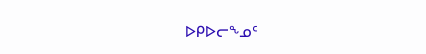ᐅᑭᐅᓕᖕᓄᑦ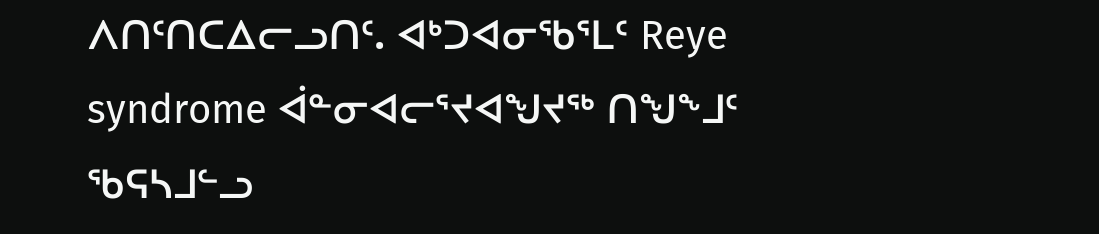ᐱᑎᑦᑎᑕᐃᓕᓗᑎᑦ. ᐊᒃᑐᐊᓂᖃᕐᒪᑦ Reye syndrome ᐋᓐᓂᐊᓕᕐᔪᐊᖑᔪᖅ ᑎᖑᖕᒧᑦ ᖃᕋᓴᒧᓪᓗ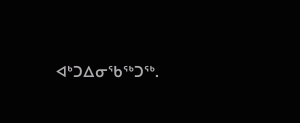ᐊᒃᑐᐃᓂᖃᖅᑐᖅ.